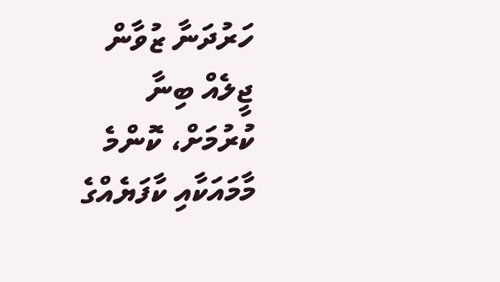ހަރުދަނާ ޒުވާން ޖީލެއް ބިނާ ކުރުމަށް، ކޮންމެ މާމައަކާއި ކާފަޔެއްގެ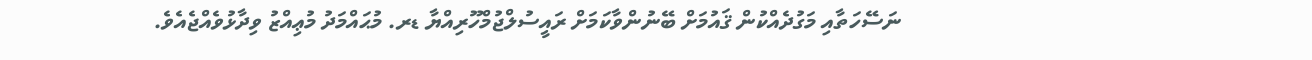ނަސޭހަތާއި މަގުދެއްކުން ޤައުމަށް ބޭނުންވާކަމަށް ރައީސުލްޖުމްހޫރިއްޔާ ޑރ. މުޙައްމަދު މުޢިއްޒު ވިދާޅުވެއްޖެއެވެ.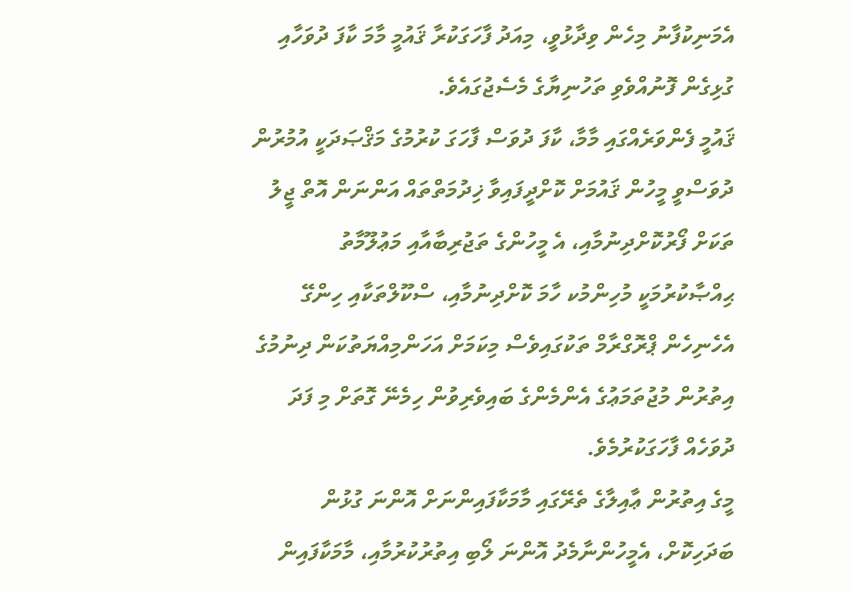އެމަނިކުފާނު މިހެން ވިދާޅުވީ، މިއަދު ފާހަގަކުރާ ޤައުމީ މާމަ ކާފަ ދުވަހާއި ގުޅިގެން ފޮނުއްވެވި ތަހުނިޔާގެ މެސެޖުގައެވެ.
ޤައުމީ ފެންވަރެއްގައި މާމާ، ކާފަ ދުވަސް ފާހަގަ ކުރުމުގެ މަޤްޞަދަކީ އުމުރުން ދުވަސްވީ މީހުން ޤައުމަށް ކޮށްދީފައިވާ ޚިދުމަތްތައް އަންނަން އޮތް ޖީލު ތަކަށް ފޯރުކޮށްދިނުމާއި، އެ މީހުންގެ ތަޖުރިބާއާއި މަޢުލޫމާތު ޙިއްޞާކުރުމަކީ މުހިންމުކ ހާމަ ކޮށްދިނުމާއި، ސްކޫލްތަކާއި ހިންގޭ އެހެނިހެން ޕްރޮގްރާމް ތަކުގައިވެސް މިކަމަށް އަހަންމިއްޔަތުކަން ދިނުމުގެ އިތުރުން މުޖުތަމަޢުގެ އެންމެންގެ ބައިވެރިވުން ހިމެނޭ ގޮތަށް މި ފަދަ ދުވަހެއް ފާހަގަކުރުމެވެ.
މީގެ އިތުރުން ޢާއިލާގެ ތެރޭގައި މާމަކާފައިންނަށް އޮންނަ ގުޅުން ބަދަހިކޮށް، އެމީހުންނާމެދު އޮންނަ ލޯބި އިތުރުކުރުމާއި، މާމަކާފައިން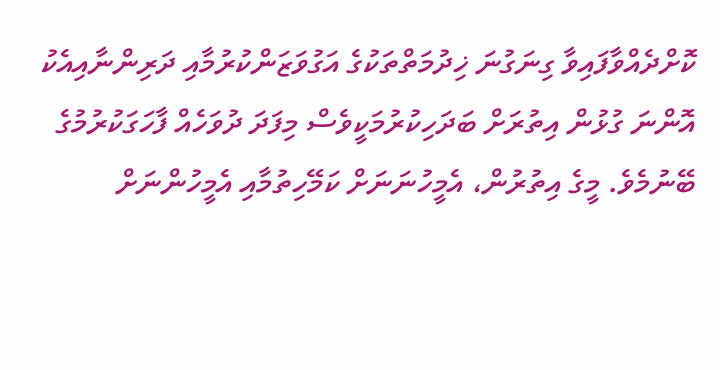ކޮށްދެއްވާފައިވާ ގިނަގުނަ ޚިދުމަތްތަކުގެ އަގުވަޒަންކުރުމާއި ދަރިންނާއިއެކު އޮންނަ ގުޅުން އިތުރަށް ބަދަހިކުރުމަކީވެސް މިފަދަ ދުވަހެއް ފާހަގަކުރުމުގެ ބޭނުމެވެ. މީގެ އިތުރުން، އެމީހުނަނަށް ކަމޭހިތުމާއި އެމީހުންނަށް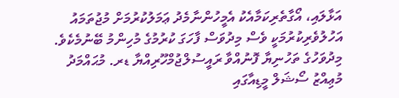އަޅާލައި، އޯގާތެރިކަމާއެކު އެމީހުންނާމެދު ޢަމަލުކުރުމަށް މުޖުތަމައު އަހުލުވެރިކުރުމަކީ ވެސް މިދުވަސް ފާހަގަ ކުރުމުގެ މުހިންމު ބޭނުމެކެވެ.
މިދުވަހުގެ ތަހުނިޔާ ފޮނުއްވާ ރައީސުލްޖުމްހޫރިއްޔާ ޑރ. މުޙައްމަދު މުޢިއްޒު ސޯޝަލް މީޑިއާގައި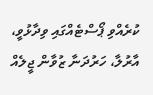ކުރެއްވި ޕޯސްޓެއްގައި ވިދާޅުވީ، އާރުލާ، ހަރުދަނާ ޒުވާން ޖީލެއް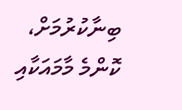ބިނާކުރުމަށް، ކޮންމެ މާމައަކާއި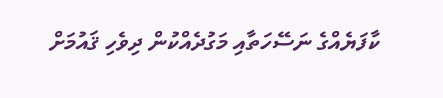ކާފަޔެއްގެ ނަސޭހަތާއި މަގުދެއްކުން ދިވެހި ޤައުމަށް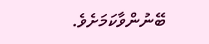ބޭނުންވާކަމަށެވެ.